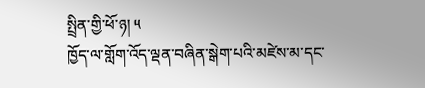སྤྲིན་གྱི་ཕོ་ཉ། ༥
ཁྱོད་ལ་གློག་འོད་ལྡན་བཞིན་སྒེག་པའི་མཛེས་མ་དང་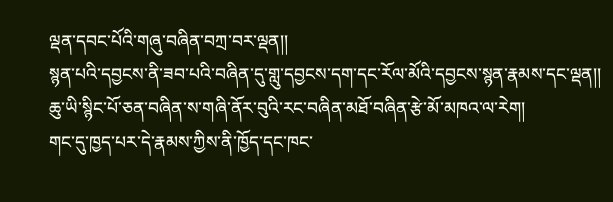ལྡན་དབང་པོའི་གཞུ་བཞིན་བཀྲ་བར་ལྡན།།
སྙན་པའི་དབྱངས་ནི་ཟབ་པའི་བཞིན་དུ་གླུ་དབྱངས་དག་དང་རོལ་མོའི་དབྱངས་སྙན་རྣམས་དང་ལྡན།།
ཆུ་ཡི་སྙིང་པོ་ཅན་བཞིན་ས་གཞི་ནོར་བུའི་རང་བཞིན་མཐོ་བཞིན་རྩེ་མོ་མཁའ་ལ་རེག།
གང་དུ་ཁྱད་པར་དེ་རྣམས་ཀྱིས་ནི་ཁྱོད་དང་ཁང་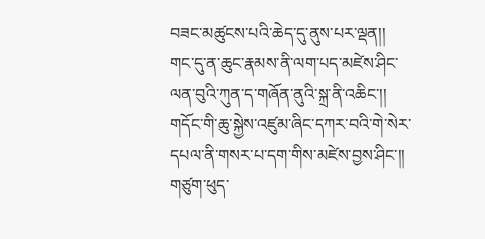བཟང་མཚུངས་པའི་ཆེད་དུ་ནུས་པར་ལྡན།།
གང་དུ་ན་ཆུང་རྣམས་ནི་ལག་པད་མཛེས་ཤིང་ལན་བུའི་ཀུན་ད་གཞོན་ནུའི་སྐྲ་ནི་འཆིང་།།
གདོང་གི་ཆུ་སྐྱེས་འཛུམ་ཞིང་དཀར་བའི་གེ་སེར་དཔལ་ནི་གསར་པ་དག་གིས་མཛེས་བྱས་ཤིང་།།
གཙུག་ཕུད་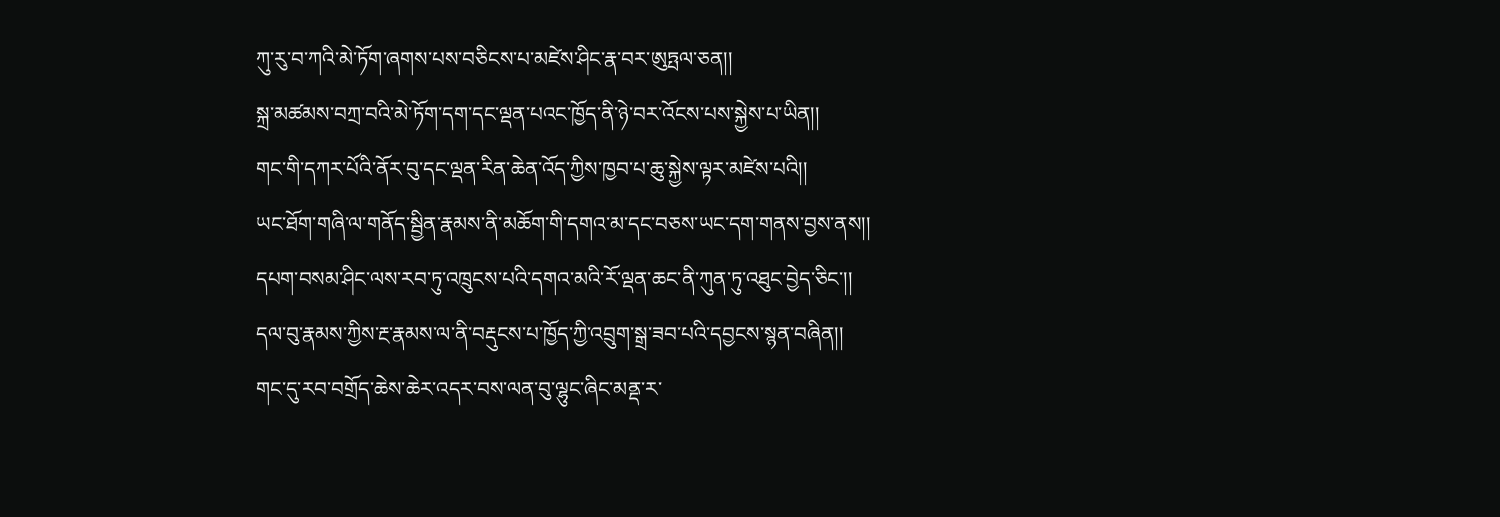ཀུ་རུ་བ་ཀའི་མེ་ཏོག་ཞགས་པས་བཅིངས་པ་མཛེས་ཤིང་རྣ་བར་ཨུཏྤལ་ཅན།།
སྐྲ་མཚམས་བཀྲ་བའི་མེ་ཏོག་དག་དང་ལྡན་པའང་ཁྱོད་ནི་ཉེ་བར་འོངས་པས་སྐྱེས་པ་ཡིན།།
གང་གི་དཀར་པོའི་ནོར་བུ་དང་ལྡན་རིན་ཆེན་འོད་ཀྱིས་ཁྱབ་པ་ཆུ་སྐྱེས་ལྟར་མཛེས་པའི།།
ཡང་ཐོག་གཞི་ལ་གནོད་སྦྱིན་རྣམས་ནི་མཆོག་གི་དགའ་མ་དང་བཅས་ཡང་དག་གནས་བྱས་ནས།།
དཔག་བསམ་ཤིང་ལས་རབ་ཏུ་འཁྲུངས་པའི་དགའ་མའི་རོ་ལྡན་ཆང་ནི་ཀུན་ཏུ་འཐུང་བྱེད་ཅིང་།།
དལ་བུ་རྣམས་ཀྱིས་རྔ་རྣམས་ལ་ནི་བརྡུངས་པ་ཁྱོད་ཀྱི་འབྲུག་སྒྲ་ཟབ་པའི་དབྱངས་སྙན་བཞིན།།
གང་དུ་རབ་བགྲོད་ཆེས་ཆེར་འདར་བས་ལན་བུ་ལྷུང་ཞིང་མནྡ་ར་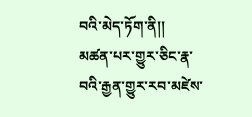བའི་མེད་ཏོག་ནི།།
མཚན་པར་གྱུར་ཅིང་རྣ་བའི་རྒྱན་གྱུར་རབ་མཛེས་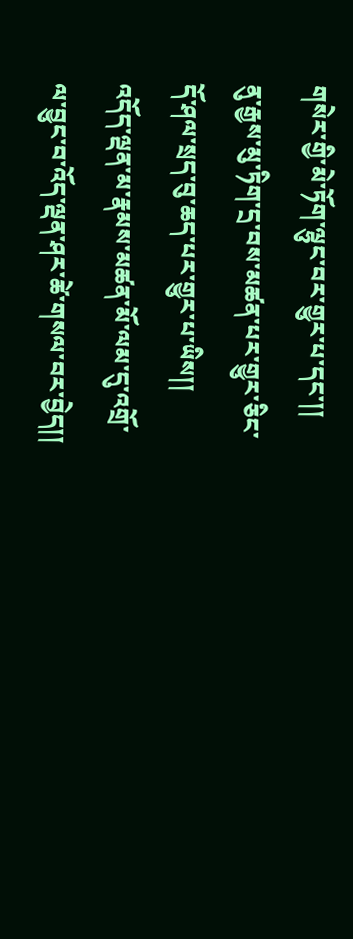གསེར་གྱི་མེ་ཏོག་ལྷུང་བར་གྱུར་པ་དང་།།
ནུ་རྒྱས་མུ་ཏིག་དྲ་བས་མཚན་པར་གྱུར་ཅིང་དོ་ཤལ་སྲད་བུ་ཆད་པར་གྱུར་པ་ཡིས།།
འདོད་ལྡན་མ་རྣམས་མཚན་མོ་ལམ་དུ་འགྲོ་ལ་བྱུང་བ་འོད་ལྡན་ཤར་ཚེ་གསལ་བར་བྱེད།།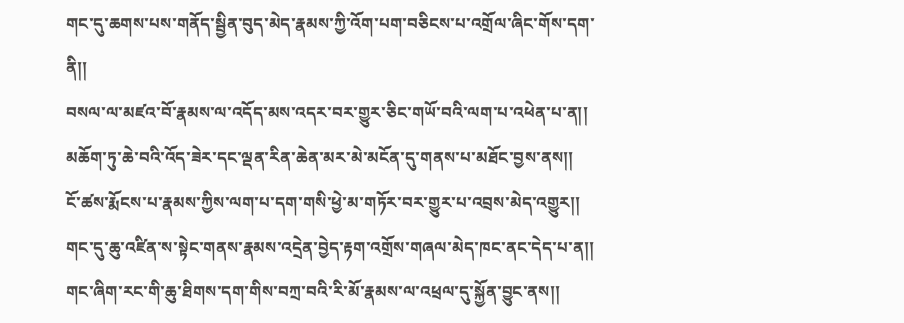གང་དུ་ཆགས་པས་གནོད་སྦྱིན་བུད་མེད་རྣམས་ཀྱི་འོག་པག་བཅིངས་པ་འགྲོལ་ཞིང་གོས་དག་ནི།།
བསལ་ལ་མཛའ་བོ་རྣམས་ལ་འདོད་མས་འདར་བར་གྱུར་ཅིང་གཡོ་བའི་ལག་པ་འཕེན་པ་ན།།
མཆོག་ཏུ་ཆེ་བའི་འོད་ཟེར་དང་ལྡན་རིན་ཆེན་མར་མེ་མངོན་དུ་གནས་པ་མཐོང་བྱས་ནས།།
ངོ་ཚས་རྨོངས་པ་རྣམས་ཀྱིས་ལག་པ་དག་གསི་ཕྱེ་མ་གཏོར་བར་གྱུར་པ་འབྲས་མེད་འགྱུར།།
གང་དུ་ཆུ་འཛིན་ས་སྟེང་གནས་རྣམས་འདྲེན་བྱེད་རྟག་འགྲོས་གཞལ་མེད་ཁང་ནང་དེད་པ་ན།།
གང་ཞིག་རང་གི་ཆུ་ཐིགས་དག་གིས་བཀྲ་བའི་རི་མོ་རྣམས་ལ་འཕྲལ་དུ་སྐྱོན་བྱུང་ནས།།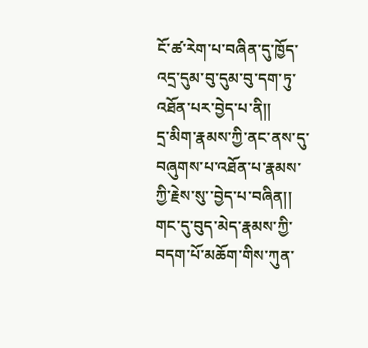ངོ་ཚ་རེག་པ་བཞིན་དུ་ཁྱོད་འདྲ་དུམ་བུ་དུམ་བུ་དག་ཏུ་འཐོན་པར་བྱེད་པ་ནི།།
དྲ་མིག་རྣམས་ཀྱི་ནང་ནས་དུ་བཞུགས་པ་འཐོན་པ་རྣམས་ཀྱི་རྗེས་སུ་་བྱེད་པ་བཞིན།།
གང་དུ་བུད་མེད་རྣམས་ཀྱི་བདག་པོ་མཆོག་གིས་ཀུན་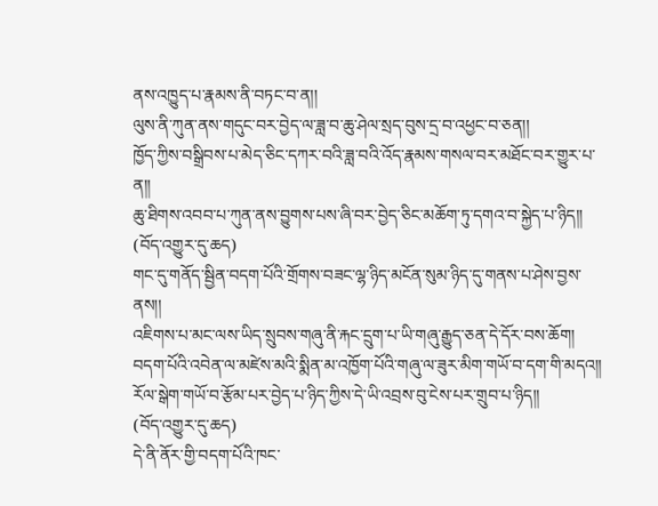ནས་འཁྱུད་པ་རྣམས་ནི་བཏང་བ་ན།།
ལུས་ནི་ཀུན་ནས་གདུང་བར་བྱེད་ལ་ཟླ་བ་ཆུ་ཤེལ་སྲད་བུས་དྲ་བ་འཕྱང་བ་ཅན།།
ཁྱོད་ཀྱིས་བསྒྲིབས་པ་མེད་ཅིང་དཀར་བའི་ཟླ་བའི་འོད་རྣམས་གསལ་བར་མཐོང་བར་གྱུར་པ་ན།།
ཆུ་ཐིགས་འབབ་པ་ཀུན་ནས་བྱུགས་པས་ཞི་བར་བྱེད་ཅིང་མཆོག་ཏུ་དགའ་བ་སྐྱེད་པ་ཉིད།།
(བོད་འགྱུར་དུ་ཆད)
གང་དུ་གནོད་སྦྱིན་བདག་པོའི་གྲོགས་བཟང་ལྷ་ཉིད་མངོན་སུམ་ཉིད་དུ་གནས་པ་ཤེས་བྱས་ནས།།
འཇིགས་པ་མང་ལས་ཡིད་སྲུབས་གཞུ་ནི་རྐང་དྲུག་པ་ཡི་གཞུ་རྒྱུད་ཅན་དེ་དོར་བས་ཆོག།
བདག་པོའི་འབེན་ལ་མཛེས་མའི་སྨིན་མ་འཁྱོག་པོའི་གཞུ་ལ་ཟུར་མིག་གཡོ་བ་དག་གི་མདའ།།
རོལ་སྒེག་གཡོ་བ་རྩོམ་པར་བྱེད་པ་ཉིད་ཀྱིས་དེ་ཡི་འབྲས་བུ་ངེས་པར་གྲུབ་པ་ཉིད།།
(བོད་འགྱུར་དུ་ཆད)
དེ་ནི་ནོར་གྱི་བདག་པོའི་ཁང་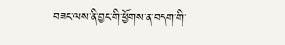བཟང་ལས་ནི་བྱང་གི་ཕྱོགས་ན་བདག་གི་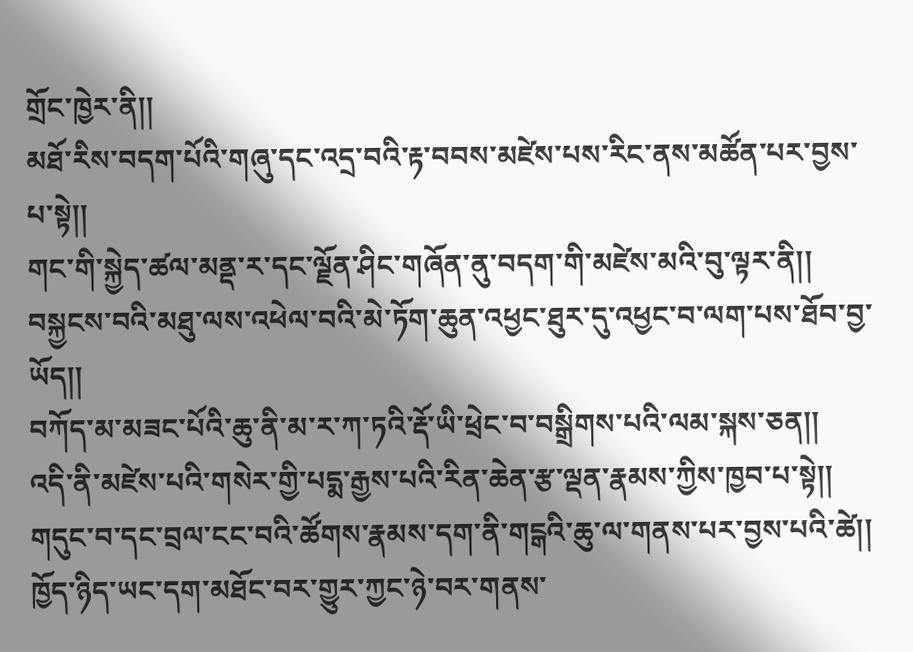གྲོང་ཁྱེར་ནི།།
མཐོ་རིས་བདག་པོའི་གཞུ་དང་འདྲ་བའི་རྟ་བབས་མཛེས་པས་རིང་ནས་མཚོན་པར་བྱས་པ་སྟེ།།
གང་གི་སྐྱེད་ཚལ་མནྡ་ར་དང་ལྗོན་ཤིང་གཞོན་ནུ་བདག་གི་མཛེས་མའི་བུ་ལྟར་ནི།།
བསྐྱངས་བའི་མཐུ་ལས་འཕེལ་བའི་མེ་ཏོག་ཆུན་འཕྱང་ཐུར་དུ་འཕྱང་བ་ལག་པས་ཐོབ་བྱ་ཡོད།།
བཀོད་མ་མཟང་པོའི་ཆུ་ནི་མ་ར་ཀ་ཏའི་རྡོ་ཡི་ཕྲེང་བ་བསྒྲིགས་པའི་ལམ་སྐས་ཅན།།
འདི་ནི་མཛེས་པའི་གསེར་གྱི་པདྨ་རྒྱས་པའི་རིན་ཆེན་རྩ་ལྡན་རྣམས་ཀྱིས་ཁྱབ་པ་སྟེ།།
གདུང་བ་དང་བྲལ་ངང་བའི་ཚོགས་རྣམས་དག་ནི་གངྒའི་ཆུ་ལ་གནས་པར་བྱས་པའི་ཚེ།།
ཁྱོད་ཉིད་ཡང་དག་མཐོང་བར་གྱུར་ཀྱང་ཉེ་བར་གནས་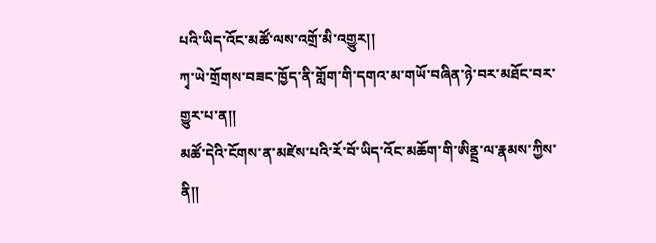པའི་ཡིད་འོང་མཚོ་ལས་འགྲོ་མི་འགྱུར།།
ཀྭ་ཡེ་གྲོགས་བཟང་ཁྱོད་ནི་གློག་གི་དགའ་མ་གཡོ་བཞིན་ཉེ་བར་མཐོང་བར་གྱུར་པ་ན།།
མཚོ་དེའི་ངོགས་ན་མཛེས་པའི་རོ་བོ་ཡིད་འོང་མཆོག་གི་ཨིནྡྲ་ལ་རྣམས་ཀྱིས་ནི།།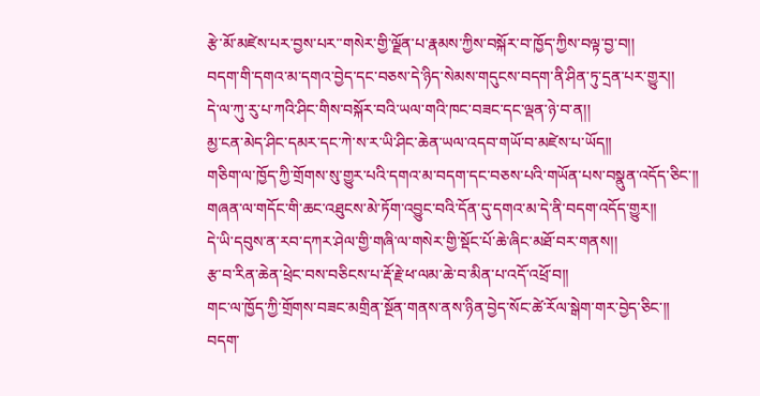རྩེ་མོ་མཛེས་པར་བྱས་པར་་གསེར་གྱི་ལྗོན་པ་རྣམས་ཀྱིས་བསྐོར་བ་ཁྱོད་ཀྱིས་བལྟ་བྱ་བ།།
བདག་གི་དགའ་མ་དགའ་བྱེད་དང་བཅས་དེ་ཉིད་སེམས་གདུངས་བདག་ནི་ཤིན་ཏུ་དྲན་པར་གྱུར།།
དེ་ལ་ཀུ་རུ་པ་ཀའི་ཤིང་གིས་བསྐོར་བའི་ཡལ་གའི་ཁང་བཟང་དང་ལྡན་ཉེ་བ་ན།།
མྱ་ངན་མེད་ཤིང་དམར་དང་ཀེ་ས་ར་ཡི་ཤིང་ཆེན་ཡལ་འདབ་གཡོ་བ་མཛེས་པ་ཡོད།།
གཅིག་ལ་ཁྱོད་ཀྱི་གྲོགས་སུ་གྱུར་པའི་དགའ་མ་བདག་དང་བཅས་པའི་གཡོན་པས་བསྣུན་འདོད་ཅིང་།།
གཞན་ལ་གདོང་གི་ཆང་འཐུངས་མེ་ཏོག་འབྱུང་བའི་དོན་དུ་དགའ་མ་དེ་ནི་བདག་འདོད་གྱུར།།
དེ་ཡི་དབུས་ན་རབ་དཀར་ཤེལ་གྱི་གཞི་ལ་གསེར་གྱི་སྡོང་པོ་ཆེ་ཞིང་མཐོ་བར་གནས།།
རྩ་བ་རིན་ཆེན་ཕྲེང་བས་བཅིངས་པ་རྡོ་རྗེ་ཕ་ལམ་ཆེ་བ་མིན་པ་འདོ་འཕྲོ་བ།།
གང་ལ་ཁྱོད་ཀྱི་གྲོགས་བཟང་མགྲིན་སྔོན་གནས་ནས་ཉིན་བྱེད་སོང་ཚེ་རོལ་སྒེག་གར་བྱེད་ཅིང་།།
བདག་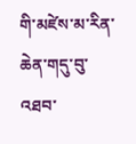གི་མཛེས་མ་རིན་ཆེན་གདུ་བུ་འཐབ་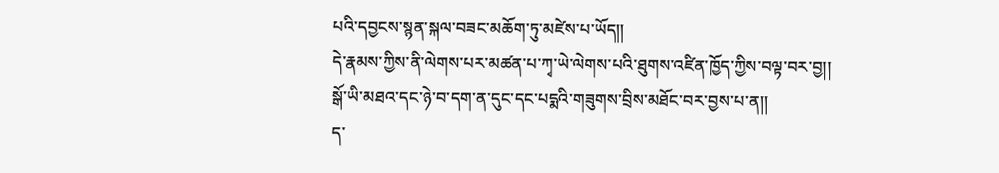པའི་དབྱངས་སྙན་སྐལ་བཟང་མཆོག་ཏུ་མཛེས་པ་ཡོད།།
དེ་རྣམས་ཀྱིས་ནི་ལེགས་པར་མཚན་པ་ཀྭ་ཡེ་ལེགས་པའི་ཐུགས་འཛིན་ཁྱོད་ཀྱིས་བལྟ་བར་བྱ།།
སྒོ་ཡི་མཐའ་དང་ཉེ་བ་དག་ན་དུང་དང་པདྨའི་གཟུགས་བྲིས་མཐོང་བར་བྱས་པ་ན།།
ད་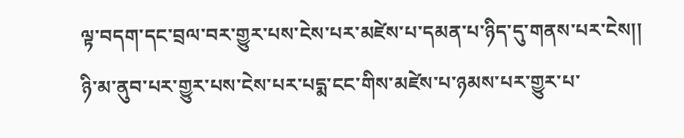ལྟ་བདག་དང་བྲལ་བར་གྱུར་པས་ངེས་པར་མཛེས་པ་དམན་པ་ཉིད་དུ་གནས་པར་ངེས།།
ཉི་མ་ནུབ་པར་གྱུར་པས་ངེས་པར་པདྨ་ངང་གིས་མཛེས་པ་ཉམས་པར་གྱུར་པ་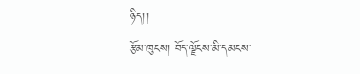ཉིད།།
རྩོམ་ཁུངས། བོད་ལྗོངས་མི་དམངས་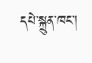དཔེ་སྐྲུན་ཁང་།